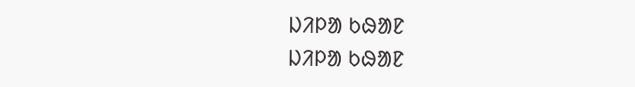ᱡᱤᱞᱟ ᱠᱷᱟᱱ
ᱡᱤᱞᱟ ᱠᱷᱟᱱ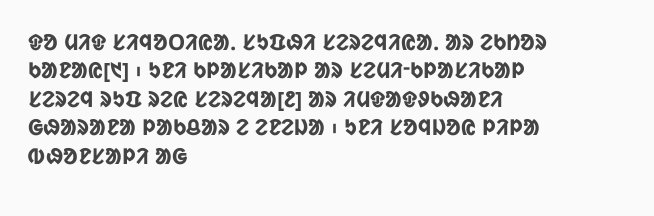ᱫᱚ ᱢᱤᱫ ᱥᱤᱧᱚᱛᱤᱭᱟᱹ ᱥᱩᱯᱷᱤ ᱥᱮᱨᱮᱧᱤᱭᱟᱹ ᱟᱨ ᱮᱠᱴᱚᱨ ᱠᱟᱱᱟᱭ[᱑] ᱾ ᱩᱱᱤ ᱠᱞᱟᱥᱤᱠᱟᱞ ᱟᱨ ᱥᱮᱢᱤᱼᱠᱞᱟᱥᱤᱠᱟᱞ ᱥᱮᱨᱮᱧ ᱨᱩᱯ ᱨᱮᱭ ᱥᱮᱨᱮᱧᱟ[᱒] ᱟᱨ ᱤᱢᱫᱟᱫᱽᱠᱷᱟᱱᱤ ᱜᱷᱟᱨᱟᱱᱟ ᱞᱟᱠᱪᱟᱨ ᱮ ᱮᱱᱮᱡᱟ ᱾ ᱩᱱᱤ ᱥᱚᱧᱡᱚᱭ ᱞᱤᱞᱟ ᱵᱷᱚᱱᱥᱟᱞᱤ ᱟᱜ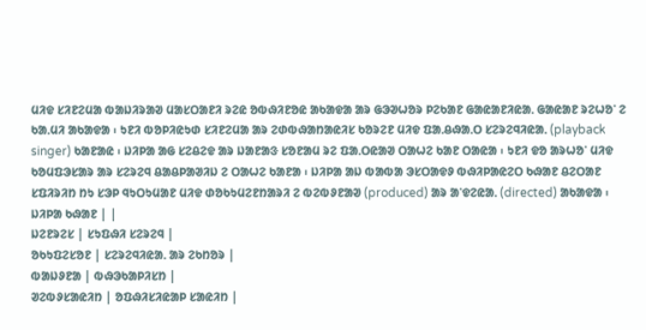ᱢᱤᱫ ᱥᱤᱱᱮᱢᱟ ᱵᱟᱡᱤᱨᱟᱣ ᱢᱟᱥᱛᱟᱱᱤ ᱨᱮᱭ ᱚᱵᱷᱤᱱᱚᱭ ᱟᱠᱟᱫᱟ ᱟᱨ ᱜᱳᱣᱦᱚᱨ ᱞᱮᱠᱟᱱ ᱜᱟᱭᱟᱱᱤᱭᱟᱹ ᱜᱟᱭᱟᱱ ᱨᱮᱦᱚᱸ ᱮ ᱠᱟᱹᱢᱤ ᱟᱠᱟᱫᱟ ᱾ ᱩᱱᱤ ᱵᱚᱞᱤᱭᱩᱰ ᱥᱤᱱᱮᱢᱟ ᱟᱨ ᱮᱰᱵᱷᱟᱴᱟᱭᱤᱥ ᱠᱚᱨᱮᱱ ᱢᱤᱫ ᱯᱟᱹᱪᱷᱟᱹᱛ ᱥᱮᱨᱮᱧᱤᱭᱟᱹ (playback singer) ᱠᱟᱱᱟᱭ ᱾ ᱡᱤᱞᱟ ᱟᱜ ᱥᱮᱪᱮᱫ ᱟᱨ ᱡᱟᱱᱟᱝ ᱥᱚᱱᱟᱢ ᱨᱮ ᱯᱟᱹᱛᱭᱟᱣ ᱛᱟᱦᱮ ᱠᱟᱱ ᱛᱟᱭᱟ ᱾ ᱩᱱᱤ ᱫᱚ ᱟᱨᱦᱚᱸ ᱢᱤᱫ ᱠᱚᱢᱯᱳᱥᱟᱨ ᱟᱨ ᱥᱮᱨᱮᱧ ᱪᱟᱪᱞᱟᱣᱤᱡ ᱮ ᱛᱟᱦᱮ ᱠᱟᱱᱟ ᱾ ᱡᱤᱞᱟ ᱟᱡ ᱵᱟᱵᱟ ᱳᱥᱛᱟᱫᱽ ᱵᱷᱤᱞᱟᱭᱮᱛ ᱠᱷᱟᱱ ᱪᱮᱛᱟᱱ ᱥᱯᱤᱨᱤᱴ ᱴᱩ ᱥᱳᱞ ᱧᱩᱛᱩᱢᱟᱱ ᱢᱤᱫ ᱰᱚᱠᱩᱢᱮᱱᱴᱟᱨᱤ ᱮ ᱵᱮᱵᱽᱱᱟᱣ (produced) ᱟᱨ ᱟᱸᱫᱮᱭᱟᱹ (directed) ᱟᱠᱟᱫᱟ ᱾
ᱡᱤᱞᱟ ᱠᱷᱟᱱ | |
ᱡᱮᱱᱨᱮᱥ | ᱥᱩᱯᱷᱤ ᱥᱮᱨᱮᱧ |
ᱚᱠᱩᱯᱮᱥᱚᱱ | ᱥᱮᱨᱮᱧᱤᱭᱟᱹ ᱟᱨ ᱮᱠᱴᱚᱨ |
ᱵᱟᱡᱽᱱᱟ | ᱵᱷᱳᱠᱟᱞᱤᱥᱴ |
ᱣᱮᱵᱽᱥᱟᱭᱤᱴ | ᱚᱯᱷᱤᱥᱤᱭᱟᱞ ᱥᱟᱭᱤᱴ |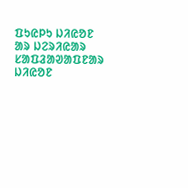ᱯᱩᱭᱞᱩ ᱡᱤᱭᱚᱱ ᱟᱨ ᱡᱮᱨᱤᱭᱟᱨ
ᱥᱟᱯᱲᱟᱣᱟᱯᱱᱟᱨ ᱡᱤᱭᱚᱱ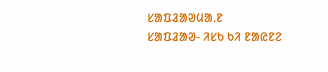ᱥᱟᱯᱲᱟᱣᱢᱟᱹᱱ
ᱥᱟᱯᱲᱟᱣ- ᱤᱥᱠ ᱠᱤ ᱱᱟᱭᱱᱮ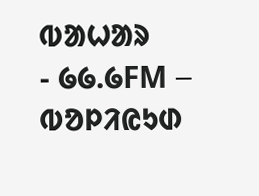ᱵᱟᱦᱟᱨ
- ᱙᱙.᱙FM – ᱵᱚᱞᱤᱭᱩᱰ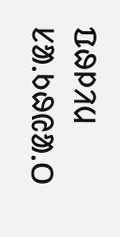ᱯᱷᱞᱤᱢ
ᱥᱟᱹᱠᱷᱭᱟᱹᱛ